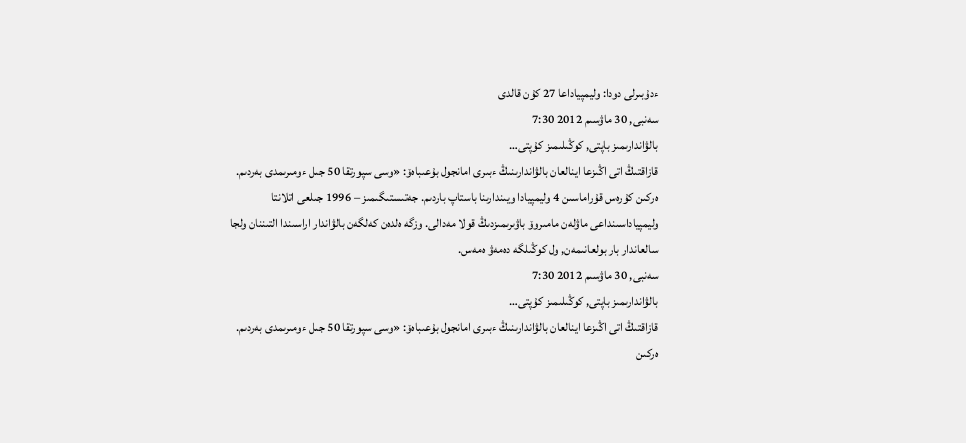ءدۇبىرلى دودا: وليمپياداعا 27 كۇن قالدى
سەنبى, 30 ماۋسىم 2012 7:30
بالۋاندارىمىز باپتى, كوڭىلىمىز كۇپتى…
قازاقتىڭ اتى اڭىزعا اينالعان بالۋاندارىنىڭ ءبىرى امانجول بۇعىباەۆ: «وسى سپورتقا 50 جىل ءومىرىمدى بەردىم. ەركىن كۇرەس قۇراماسىن 4 وليمپيادا ويىندارىنا باستاپ باردىم. جەتىستىگىمىز – 1996 جىلعى اتلانتا وليمپياداسىنداعى ماۋلەن مامىروۆ باۋىرىمىزدىڭ قولا مەدالى. وزگە ەلدەن كەلگەن بالۋاندار اراسىندا التىننان ولجا سالعاندار بار بولعانىمەن, ول كوڭىلگە دەمەۋ ەمەس.
سەنبى, 30 ماۋسىم 2012 7:30
بالۋاندارىمىز باپتى, كوڭىلىمىز كۇپتى…
قازاقتىڭ اتى اڭىزعا اينالعان بالۋاندارىنىڭ ءبىرى امانجول بۇعىباەۆ: «وسى سپورتقا 50 جىل ءومىرىمدى بەردىم. ەركىن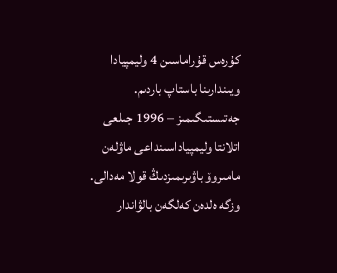كۇرەس قۇراماسىن 4 وليمپيادا ويىندارىنا باستاپ باردىم. جەتىستىگىمىز – 1996 جىلعى اتلانتا وليمپياداسىنداعى ماۋلەن مامىروۆ باۋىرىمىزدىڭ قولا مەدالى. وزگە ەلدەن كەلگەن بالۋاندار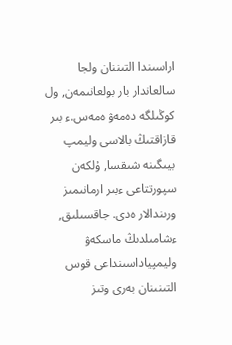اراسىندا التىننان ولجا سالعاندار بار بولعانىمەن, ول كوڭىلگە دەمەۋ ەمەس.ء بىر قازاقتىڭ بالاسى وليمپ بيىگىنە شىقسا, ۇلكەن سپورتتاعى ءبىر ارمانىمىز ورىندالار ەدى. جاقسىلىق, ءشامىلدىڭ ماسكەۋ وليمپياداسىنداعى قوس التىنىنان بەرى وتىز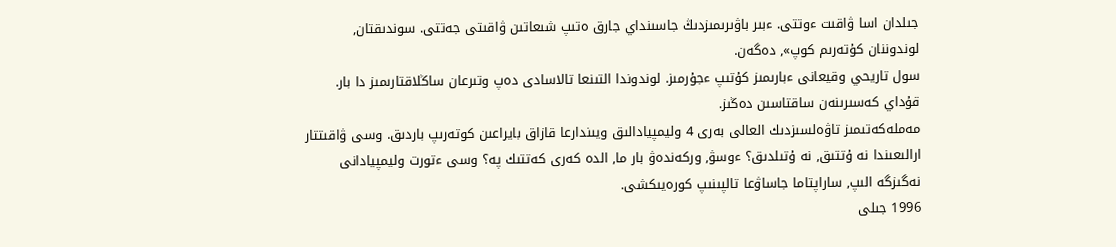جىلدان اسا ۋاقىت ءوتتى. ءبىر باۋىرىمىزدىڭ جاسىنداي جارق ەتىپ شىعاتىن ۋاقىتى جەتتى. سوندىقتان, لوندوننان كۇتەرىم كوپ», دەگەن.
سول تاريحي وقيعانى ءبارىمىز كۇتىپ ءجۇرمىز. لوندوندا التىنعا تالاسادى دەپ وتىرعان ساڭلاقتارىمىز دا بار. قۇداي كەسىرىنەن ساقتاسىن دەڭىز.
مەملەكەتىمىز تاۋەلسىزدىك العالى بەرى 4 وليمپيادالىق ويىندارعا قازاق بايراعىن كوتەرىپ باردىق. وسى ۋاقىتتار ارالىعىندا نە ۇتتىق, نە ۇتىلدىق؟ ءوسۋ, وركەندەۋ بار ما, الدە كەرى كەتتىك پە؟ وسى ءتورت وليمپيادانى نەگىزگە الىپ, ساراپتاما جاساۋعا تالپىنىپ كورەيىكشى.
1996 جىلى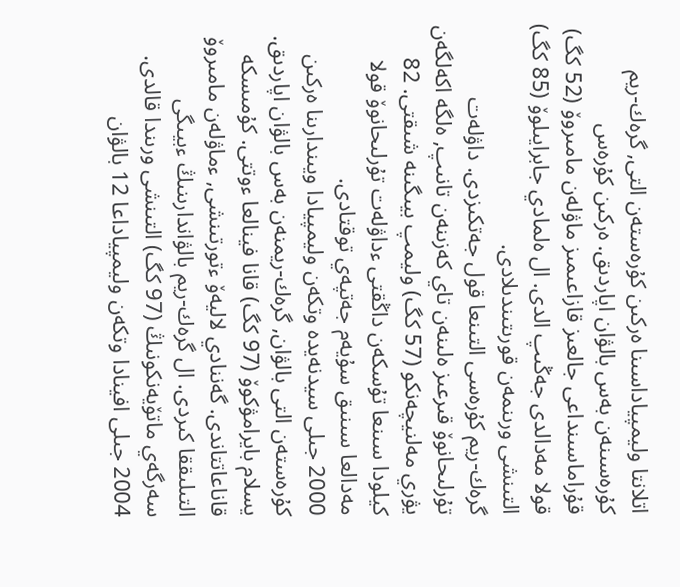اتلانتا وليمپياداسىنا ەركىن كۇرەستەن التى, گرەك-ريم كۇرەسىنەن بەس بالۋان اپاردىق. ەركىن كۇرەس قۇراماسىنداعى جالعىز قازاعىمىز ماۋلەن مامىروۆ (52 كگ) قولا مەدالدى جەڭىپ الدى. ال ەلمادي جابرايىلوۆ (85 كگ) التىنشى ورىنمەن قورىتىندىلادى.
گرەك-ريم كۇرەسى التىنعا قول جەتكىزدى. داۋلەت تۇرلىحانوۆ قىرعىز ەلىنەن تاي كەزىنەن تانىپ, ەلگە اكەلگەن يۋري مەلنيچەنكو (57 كگ) وليمپ بيىگىنە شىقتى. 82 كيلودا سىنعا تۇسكەن داڭقتى ءداۋلەت تۇرلىحانوۆ قولا مەدالعا سىنىق سۇيەم جەتپەي توقتادى.
2000 جىلى سيدنەيدە وتكەن وليمپيادا ويىندارىنا ەركىن كۇرەستەن التى بالۋان, گرەك-ريمنەن بەس بالۋان اپاردىق. يسلام بايرامۋكوۆ (97 كگ) قانا فينالعا ءوتتى. كۇمىسكە قاناعاتتاندى. گەننادي لاليەۆ ءتورتىنشى, ءماۋلەن مامىروۆ التىلىققا كىردى. ال گرەك-ريم بالۋاندارىنىڭ ءبيىگى سەرگەي ماتۆيەنكونىڭ (97 كگ) التىنشى ورىندا قالدى.
2004 جىلى افينادا وتكەن وليمپياداعا 12 بالۋان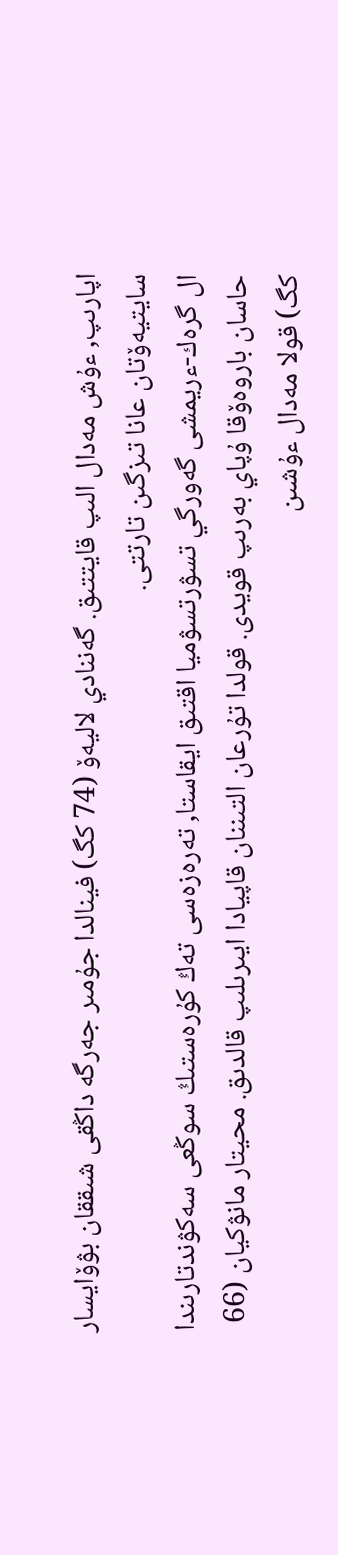اپارىپ, ءۇش مەدال الىپ قايتتىق. گەننادي لاليەۆ (74 كگ) فينالدا جۇمىر جەرگە داڭقى شىققان بۋۆايسار سايتيەۆتان عانا تىزگىن تارتتى.
ال گرەك-ءريمشى گەورگي تسۋرتسۋميا اقتىق ايقاستا, تەرەزەسى تەڭ كۇرەستىڭ سوڭعى سەكۋندتارىندا حاسان باروەۆقا ۇپاي بەرىپ قويدى. قولدا تۇرعان التىننان قاپيادا ايىرىلىپ قالدىق. محيتار مانۋكيان (66 كگ) قولا مەدال ءۇشىن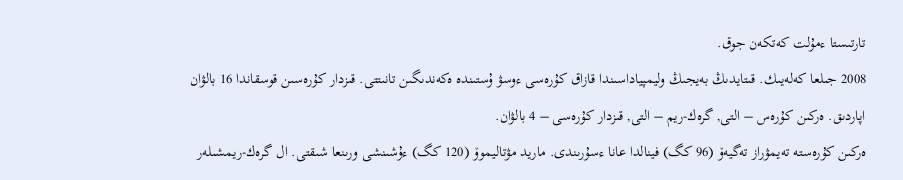تارتىستا ءمۇلت كەتكەن جوق.
2008 جىلعا كەلەيىك. قىتايدىڭ بەيجىڭ وليمپياداسىندا قازاق كۇرەسى ءوسۋ ۇستىندە ەكەندىگىن تانىتتى. قىزدار كۇرەسىن قوسقاندا 16 بالۋان اپاردىق. ەركىن كۇرەس – التى, گرەك-ريم – التى, قىزدار كۇرەسى – 4 بالۋان.
ەركىن كۇرەستە تەيمۋراز تەگيەۆ (96 كگ) فينالدا عانا ءسۇرىندى. ماريد مۋتاليموۆ (120 كگ) ءۇشىنشى ورىنعا شىقتى. ال گرەك-ريمشىلەر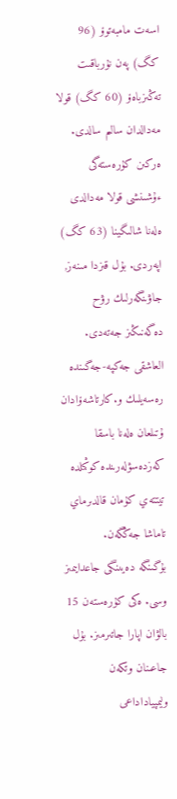اسەت مامبەتوۆ (96 كگ) پەن نۇرباقىت تەڭىزباەۆ (60 كگ) قولا مەدالدان سالىم سالدى. ەركىن كۇرەستەگى ءۇشىنشى قولا مەدالدى ەلەنا شالىگينا (63 كگ) اپەردى. بۇل قىزدا مىنەز, جاۋىنگەرلىك رۋح دەگەنىڭىز جەتەدى. العاشقى جەكپە-جەگىندە رەسەيلىك و.كارتاشەۆادان ۇتىلعان ەلەنا باسقا كەزدەسۋلەرىندە كوڭىلدە تيتتەي كۇمان قالدىرماي تاماشا جەڭگەن.
بۇگىنگە دەيىنگى جاعدايىمىز وسى. ەكى كۇرەستەن 15 بالۋان اپارا جاتىرمىز. بۇل جاعىنان وتكەن وليمپياداداعى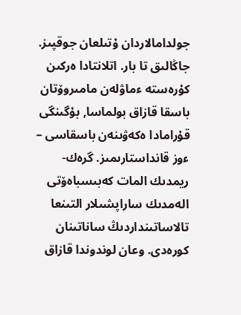جولدامالاردان ۇتىلعان جوقپىز. جاڭالىق تا بار. اتلانتادا ەركىن كۇرەستە ءماۋلەن مامىروۆتان باسقا قازاق بولماسا, بۇگىنگى قۇرامادا ەكەۋىنەن باسقاسى – ءوز قانداستارىمىز. گرەك-ريمدىك المات كەبىسباەۆتى الەمدىك ساراپشىلار التىنعا تالاساتىنداردىڭ ساناتىنان كورەدى. وعان لوندوندا قازاق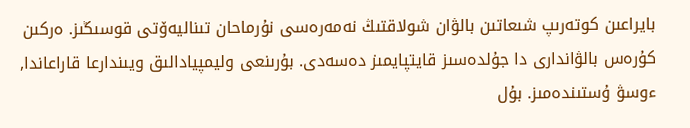بايراعىن كوتەرىپ شىعاتىن بالۋان شولاقتىڭ نەمەرەسى نۇرماحان تىناليەۆتى قوسىڭىز. ەركىن كۇرەس بالۋاندارى دا جۇلدەسىز قايتپايمىز دەسەدى. بۇرىنعى وليمپيادالىق ويىندارعا قاراعاندا, ءوسۋ ۇستىندەمىز. بۇل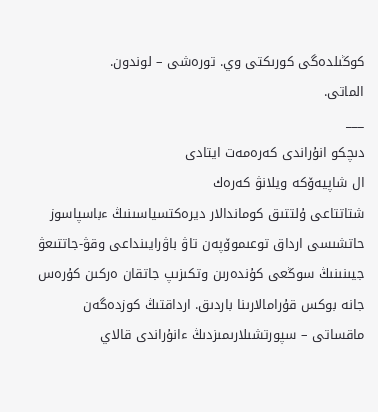كوڭىلدەگى كورىكتى وي. تورەشى – لوندون.
الماتى.
___
دىچكو انۇراندى كەرەمەت ايتادى
ال شاپيەۆكە ويلانۋ كەرەك
شتاتتاعى ۇلتتىق كوماندالار ديرەكتسياسىنىڭ ءباسپاسوز حاتشىسى ارداق توعىموۆپەن تاۋ باۋرايىنداعى وقۋ-جاتتىعۋ جيىنىنىڭ سوڭعى كۇندەرىن وتكىزىپ جاتقان ەركىن كۇرەس جانە بوكس قۇرامالارىنا باردىق. ارداقتىڭ كوزدەگەن ماقساتى – سپورتشىلارىمىزدىڭ ءانۇراندى قالاي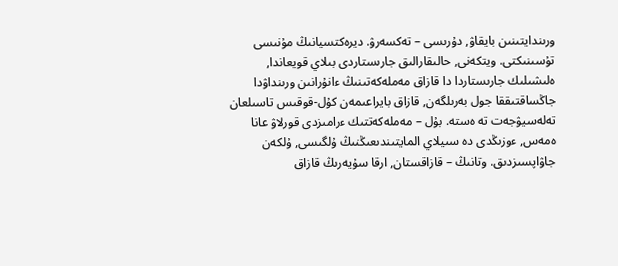ورىندايتىنىن بايقاۋ, دۇرىسى – تەكسەرۋ. ديرەكتسيانىڭ مۇنىسى تۇسىنىكتى. ويتكەنى, حالىقارالىق جارىستاردى بىلاي قويعاندا, ەلىشىلىك جارىستاردا دا قازاق مەملەكەتىنىڭ ءانۇرانىن ورىنداۋدا جاڭساقتىققا جول بەرىلگەن, قازاق بايراعىمەن كۇل-قوقىس تاسىلعان تەلەسيۋجەت تە ەستە. بۇل – مەملەكەتتىك ءرامىزدى قورلاۋ عانا ەمەس, ءوزىڭدى دە سىيلاي المايتىندىعىڭنىڭ ۇلگىسى, ۇلكەن جاۋاپسىزدىق. وتانىڭ – قازاقستان, ارقا سۇيەرىڭ قازاق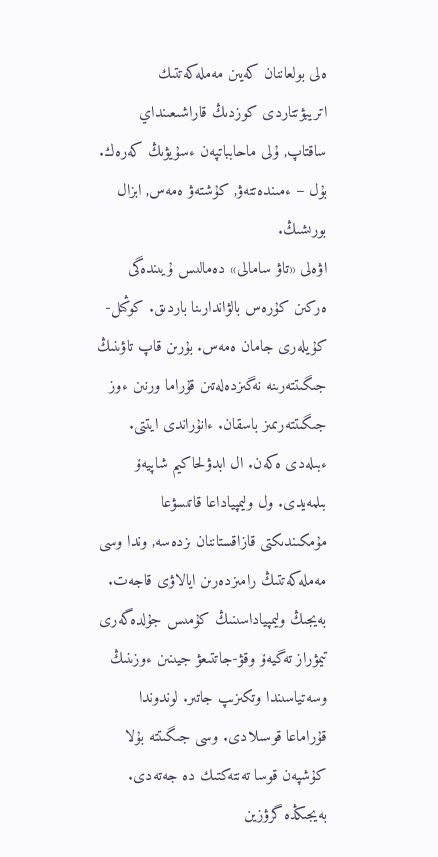ەلى بولعاننان كەيىن مەملەكەتتىك اتريبۋتتاردى كوزدىڭ قاراشىعىنداي ساقتاپ, ۇلى ماحابباتپەن ءسۇيۋىڭ كەرەك. بۇل – ءمىندەتتەۋ, كۇشتەۋ ەمەس, ابزال بورىشىڭ.
اۋەلى «تاۋ سامالى» دەمالىس ۇيىندەگى ەركىن كۇرەس بالۋاندارىنا باردىق. كوڭىل-كۇيلەرى جامان ەمەس. بۇرىن قاپ تاۋىنىڭ جىگىتتەرىنە نەگىزدەلەتىن قۇراما ورنىن ءوز جىگىتتەرىمىز باسقان. ءانۇراندى ايتتى. ءبىلەدى ەكەن. ال ابدۋلحاكيم شاپيەۆ بىلمەيدى. ول وليمپياداعا قاتىسۋعا مۇمكىندىكتى قازاقستاننان ىزدەسە, وندا وسى مەملەكەتتىڭ رامىزدەرىن ايالاۋى قاجەت. بەيجىڭ وليمپياداسىنىڭ كۇمىس جۇلدەگەرى تيمۋراز تەگيەۆ وقۋ-جاتتىعۋ جيىنىن ءوزىنىڭ وسەتياسىندا وتكىزىپ جاتىر. لوندوندا قۇراماعا قوسىلادى. وسى جىگىتتە بۇلا كۇشپەن قوسا تەنتەكتىك دە جەتەدى. بەيجىڭدە گرۋزين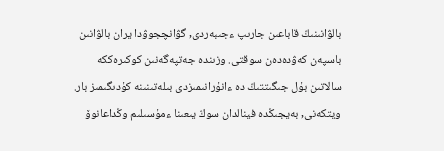بالۋانىنىڭ قاباعىن جارىپ ءجىبەردى, گۋانچجوۋدا يران بالۋانىن باسپەن كەۋدەدەن سوقتى. وزىندە جەتپەگەنىن كوكىرەككە سالاتىن بۇل جىگىتتىڭ دە ءانۇرانىمىزدى بىلەتىنىنە كۇدىگىمىز بار. ويتكەنى, بەيجىڭدە فينالدان سوڭ يىعىنا ءمۇسىلىم وڭداعانوۆ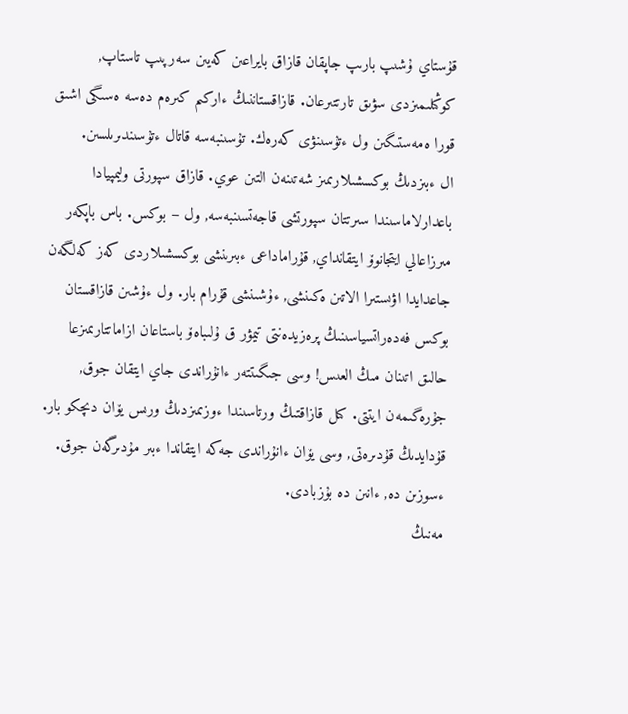قۇستاي ۇشىپ بارىپ جاپقان قازاق بايراعىن كەيىن سەرپىپ تاستاپ, كوڭىلىمىزدى سۋىق تارتتىرعان. قازاقستاننىڭ ءاركىم كىرەم دەسە ەسىگى اشىق قورا ەمەستىگىن ول ءتۇسىنۋى كەرەك. تۇسىنبەسە قاتال ءتۇسىندىرىلسىن.
ال ءبىزدىڭ بوكسشىلارىمىز شەتىنەن التىن عوي. قازاق سپورتى وليمپيادا باعدارلاماسىندا سىرتتان سپورتشى قاجەتسىنبەسە, ول – بوكس. باس باپكەر مىرزاعالي ايتجانوۆ ايتقانداي, قۇراماداعى ءبىرىنشى بوكسشىلاردى كەز كەلگەن جاعدايدا اۋىستىرا الاتىن ەكىنشى, ءۇشىنشى قۇرام بار. ول ءۇشىن قازاقستان بوكس فەدەراتسياسىنىڭ پرەزيدەنتى تيمۋر ق ۇلىباەۆ باستاعان ازاماتتارىمىزعا حالىق اتىنان مىڭ العىس! وسى جىگىتتەر ءانۇراندى جاي ايتقان جوق, جۇرەگىمەن ايتتى. كىل قازاقتىڭ ورتاسىندا ءوزىمىزدىڭ ورىس يۆان دىچكو بار. قۇدايدىڭ قۇدىرەتى, وسى يۆان ءانۇراندى جەكە ايتقاندا ءبىر مۇدىرگەن جوق. ءسوزىن دە, ءانىن دە بۇزبادى.
مەنىڭ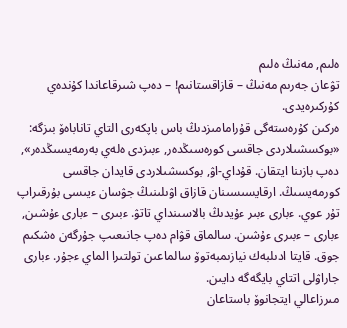ەلىم, مەنىڭ ەلىم
تۋعان جەرىم مەنىڭ – قازاقستانىم! – دەپ شىرقاعاندا كۇندەي كۇركىرەيدى.
ەركىن كۇرەستەگى قۇرامامىزدىڭ باس باپكەرى التاي تاناباەۆ بىزگە: «بوكسشىلاردى جاقسى كورەسىڭدەر, ءبىزدى ەلەي بەرمەيسىڭدەر», دەپ بازىنا ايتقان. قۇداي-اۋ, بوكسشىلاردى قايدان جاقسى كورمەيسىڭ. ارقايسىسىنان قازاق اۋىلىنىڭ جۋسان ءيىسى بۇرقىراپ تۇر عوي. ءبارى ءبىر ءۇيدىڭ بالاسىنداي تاتۋ. ءبىرى – ءبارى ءۇشىن, ءبارى – ءبىرى ءۇشىن. سالماق قۋام دەپ جانىعىپ جۇرگەن ەشكىم جوق. قايتا ادىلبەك نيازىمبەتوۆ سالماعىن تولتىرا الماي ءجۇر. ءبارى جاراۋلى اتتاي بايگەگە دايىن.
مىرزاعالي ايتجانوۆ باستاعان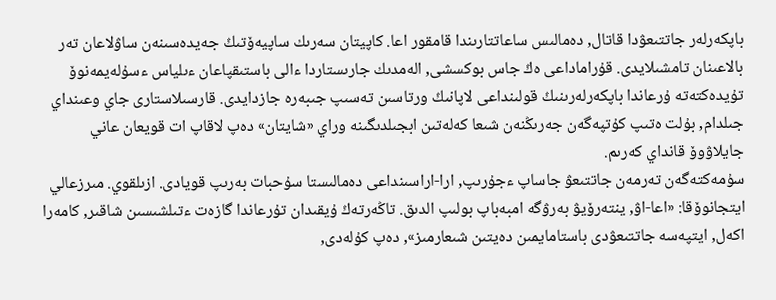باپكەرلەر جاتتىعۋدا قاتال, دەمالىس ساعاتتارىندا قامقور اعا. كاپيتان سەرىك ساپيەۆتىڭ جەيدەسىنەن ساۋلاعان تەر بالاعىنان تامشىلايدى. قۇراماداعى ەڭ جاس بوكسشى, الەمدىك جارىستاردا ءالى باستىقپاعان ءىلياس ءسۇلەيمەنوۆ تۇيدەكتەتە ۇرعاندا باپكەرلەرىنىڭ قولىنداعى لاپانىڭ ورتاسىن تەسىپ جىبەرە جازدايدى. قارسىلاستارى جاي وعىنداي جىلدام, بۇلت ەتىپ كۇتپەگەن جەرىڭنەن شىعا كەلەتىن ابجىلدىگىنە وراي «شايتان» دەپ لاقاپ ات قويعان عاني جايلاۋوۆ قانداي كەرىم.
سۇمەكتەگەن تەرمەن جاتتىعۋ جاساپ ءجۇرىپ, ارا-اراسىنداعى دەمالىستا سۇحبات بەرىپ قويادى. ازىلقوي. مىرزعالي ايتجانوۆقا: «اعا-اۋ, ينتەرۆيۋ بەرۋگە امبەباپ بولىپ الدىق. تاڭەرتەڭ ۇيقىدان تۇرعاندا گازەت ءتىلشىسىن شاقىر, كامەرا اكەل, ايتپەسە جاتتىعۋدى باستامايمىن دەيتىن شىعارمىز», دەپ كۇلەدى,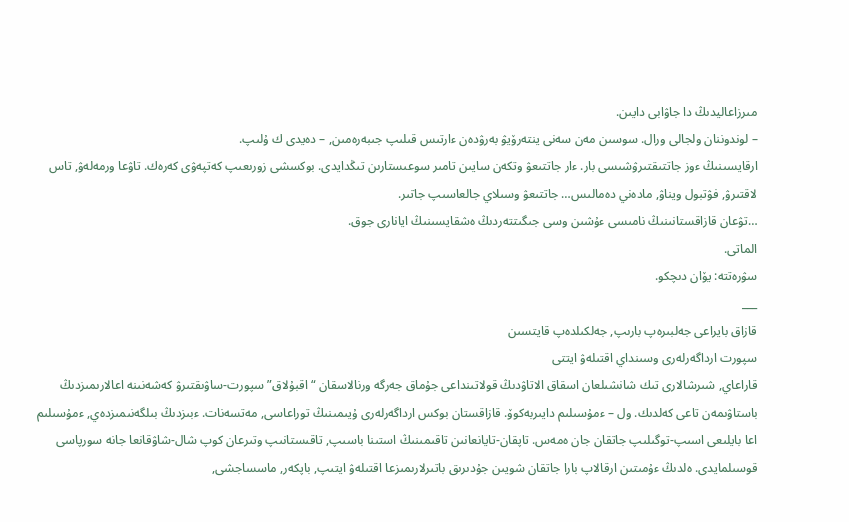مىرزاعاليدىڭ دا جاۋابى دايىن.
– لوندوننان ولجالى ورال. سوسىن مەن سەنى ينتەرۆيۋ بەرۋدەن ءارتىس قىلىپ جىبەرەمىن, – دەيدى ك ۇلىپ.
ارقايسىنىڭ ءوز جاتتىقتىرۋشىسى بار. ءار جاتتىعۋ وتكەن سايىن تامىر سوعىستارىن تىڭدايدى. بوكسشى زورىعىپ كەتپەۋى كەرەك. تاۋعا ورمەلەۋ, تاس لاقتىرۋ, فۋتبول ويناۋ, مادەني دەمالىس… جاتتىعۋ وسىلاي جالعاسىپ جاتىر.
…تۋعان قازاقستانىنىڭ نامىسى ءۇشىن وسى جىگىتتەردىڭ ەشقايسىنىڭ ايانارى جوق.
الماتى.
سۋرەتتە: يۆان دىچكو.
___
قازاق بايراعى جەلبىرەپ بارىپ, جەلكىلدەپ قايتسىن
سپورت ارداگەرلەرى وسىنداي اقتىلەۋ ايتتى
قاراعاي, شىرشالارى تىك شانشىلعان اسقاق الاتاۋدىڭ قولاتىنداعى جۇماق جەرگە ورنالاسقان “اقبۇلاق” سپورت-ساۋىقتىرۋ كەشەنىنە اعالارىمىزدىڭ باستاۋىمەن تاعى كەلدىك. ول – ءمۇسىلىم دايىربەكوۆ. قازاقستان بوكس ارداگەرلەرى ۇيىمىنىڭ توراعاسى, مەتسەنات. ءبىزدىڭ بىلگەنىمىزدەي, ءمۇسىلىم اعا بايلىعى اسىپ-توگىلىپ جاتقان جان ەمەس. تاپقان-تايانعانىن تاقىمىنىڭ استىنا باسىپ, تاقىستانىپ وتىرعان كوپ شال-شاۋقانعا جانە سورپاسى قوسىلمايدى. ەلدىڭ ءۇمىتىن ارقالاپ بارا جاتقان شويىن جۇدىرىق باتىرلارىمىزعا اقتىلەۋ ايتىپ, باپكەر, ماسساجشى,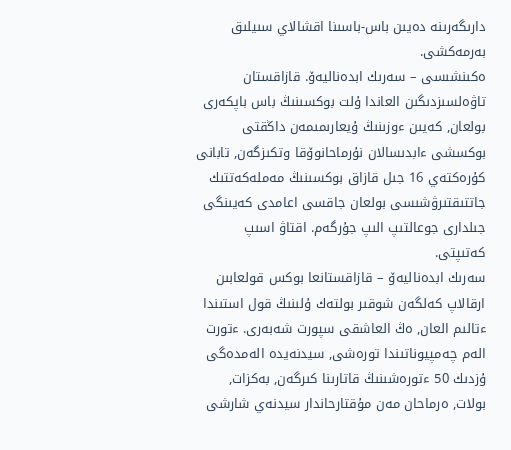دارىگەرىنە دەيىن باس-باسىنا اقشالاي سىيلىق بەرمەكشى.
ەكىنشىسى – سەرىك ابدەناليەۆ. قازاقستان تاۋەلسىزدىگىن العاندا ۇلت بوكسىنىڭ باس باپكەرى بولعان, كەيىن ءوزىنىڭ ۇيعارىمىمەن داڭقتى بوكسشى ءابدىسالان نۇرماحانوۆقا وتكىزگەن, تابانى كۇرەكتەي 16 جىل قازاق بوكسىنىڭ مەملەكەتتىك جاتتىقتىرۋشىسى بولعان جاقسى اعامدى كەيىنگى جىلدارى جوعالتىپ الىپ جۇرگەم. اقتاۋ اسىپ كەتىپتى.
سەرىك ابدەناليەۆ – قازاقستانعا بوكس قولعابىن ارقالاپ كەلگەن شوقىر بولتەك ۇلىنىڭ قول استىندا ءتالىم العان, ەڭ العاشقى سپورت شەبەرى. ءتورت الەم چەمپيوناتىندا تورەشى, سيدنەيدە الەمدەگى ۇزدىك 50 ءتورەشىنىڭ قاتارىنا كىرگەن, بەكزات, بولات, ەرماحان مەن مۇقتارحاندار سيدنەي شارشى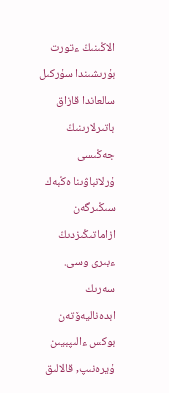الاڭىنىڭ ءتورت بۇرىشىندا سۇركىل سالعاندا قازاق باتىرلارىنىڭ جەڭىسى ۇرلانباۋىنا ەڭبەك سىڭىرگەن ازاماتىڭىزدىڭ ءبىرى وسى. سەرىك ابدەناليەۆتەن بوكس ءالىپبيىن ۇيرەنىپ, قالالىق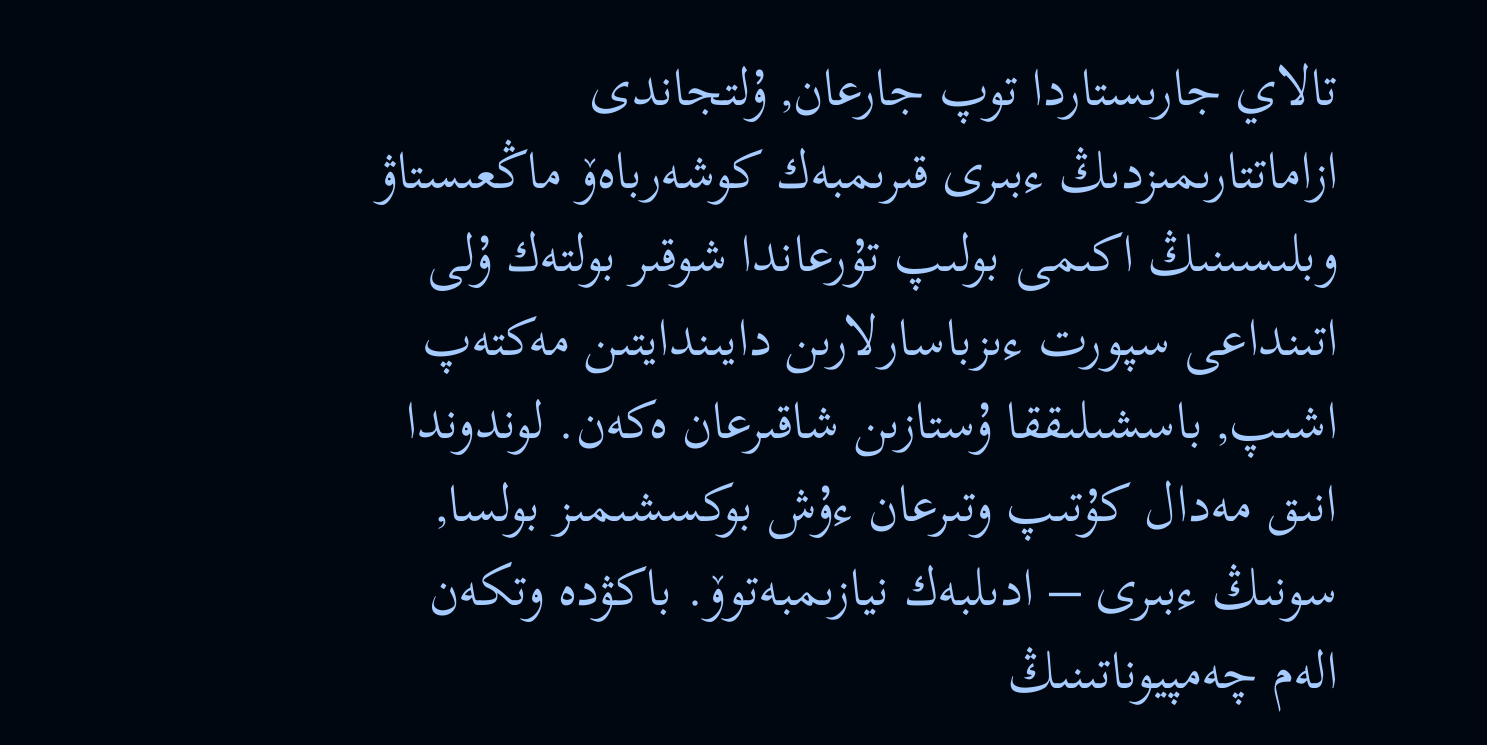تالاي جارىستاردا توپ جارعان, ۇلتجاندى ازاماتتارىمىزدىڭ ءبىرى قىرىمبەك كوشەرباەۆ ماڭعىستاۋ وبلىسىنىڭ اكىمى بولىپ تۇرعاندا شوقىر بولتەك ۇلى اتىنداعى سپورت ءىزباسارلارىن دايىندايتىن مەكتەپ اشىپ, باسشىلىققا ۇستازىن شاقىرعان ەكەن. لوندوندا انىق مەدال كۇتىپ وتىرعان ءۇش بوكسشىمىز بولسا, سونىڭ ءبىرى – ادىلبەك نيازىمبەتوۆ. باكۋدە وتكەن الەم چەمپيوناتىنىڭ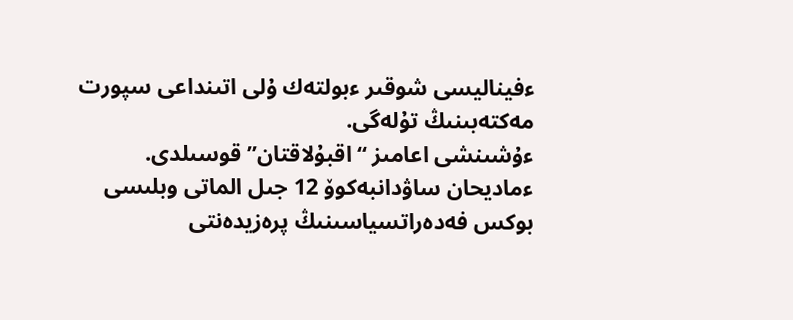ءفيناليسى شوقىر ءبولتەك ۇلى اتىنداعى سپورت مەكتەبىنىڭ تۇلەگى.
ءۇشىنشى اعامىز “اقبۇلاقتان” قوسىلدى. ءماديحان ساۋدانبەكوۆ 12 جىل الماتى وبلىسى بوكس فەدەراتسياسىنىڭ پرەزيدەنتى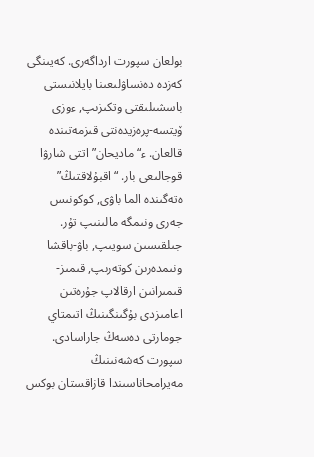بولعان سپورت ارداگەرى. كەيىنگى كەزدە دەنساۋلىعىنا بايلانىستى باسشىلىقتى وتكىزىپ, ءوزى ۆيتسە-پرەزيدەنتى قىزمەتىندە قالعان. ء“ماديحان” اتتى شارۋا قوجالىعى بار. “اقبۇلاقتىڭ” ەتەگىندە الما باۋى, كوكونىس جەرى ونىمگە مالىنىپ تۇر. جىلقىسىن سويىپ, باۋ-باقشا ونىمدەرىن كوتەرىپ, قىمىز-قىمىرانىن ارقالاپ جۇرەتىن اعامىزدى بۇگىنگىنىڭ اتىمتاي جومارتى دەسەڭ جاراسادى. سپورت كەشەنىنىڭ مەيرامحاناسىندا قازاقستان بوكس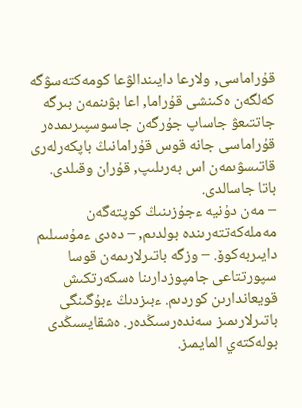قۇراماسى, ولارعا دايىندالۋعا كومەكتەسۋگە كەلگەن ەكىنشى قۇراما, اعا بۋىنمەن بىرگە جاتتىعۋ جاساپ جۇرگەن جاسوسپىرىمدەر قۇراماسى جانە قوس قۇرامانىڭ باپكەرلەرى قاتىسۋىمەن اس بەرىلىپ, قۇران وقىلدى. باتا جاسالدى.
– مەن دۇنيە ءجۇزىنىڭ كوپتەگەن مەملەكەتتەرىندە بولدىم, – دەدى ءمۇسىلىم دايىربەكوۆ. – وزگە باتىرلارىمەن قوسا سپورتتاعى جامپوزدارىنا ەسكەرتكىش قويعاندارىن كوردىم. ءبىزدىڭ ءبۇگىنگى باتىرلارىمىز سەندەرسىڭدەر. ەشقايسىڭدى بولەكتەي المايمىز.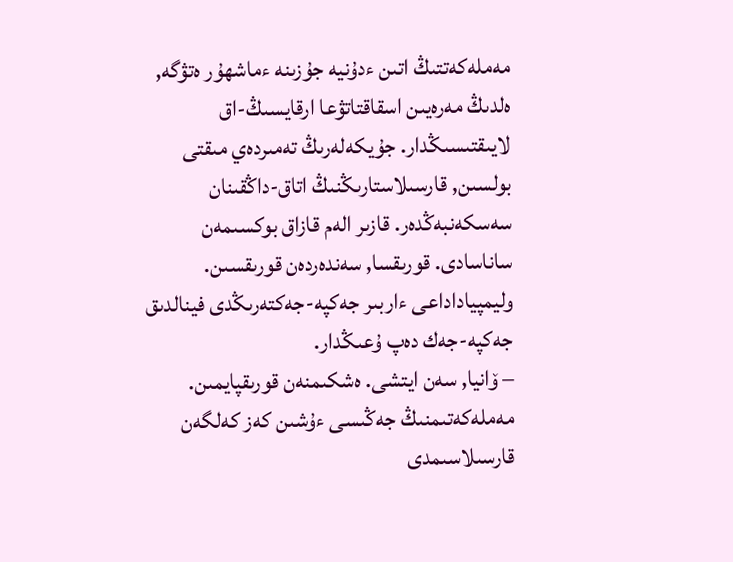مەملەكەتتىڭ اتىن ءدۇنيە جۇزىنە ءماشھۇر ەتۋگە, ەلدىڭ مەرەيىن اسقاقتاتۋعا ارقايسىڭ-اق لايىقتىسىڭدار. جۇيكەلەرىڭ تەمىردەي مىقتى بولسىن, قارسىلاستارىڭنىڭ اتاق-داڭقىنان سەسكەنبەڭدەر. قازىر الەم قازاق بوكسىمەن ساناسادى. قورىقسا, سەندەردەن قورىقسىن. وليمپياداداعى ءاربىر جەكپە-جەكتەرىڭدى فينالدىق جەكپە-جەك دەپ ۇعىڭدار.
– ۆانيا, سەن ايتشى. ەشكىمنەن قورىقپايمىن. مەملەكەتىمنىڭ جەڭىسى ءۇشىن كەز كەلگەن قارسىلاسىمدى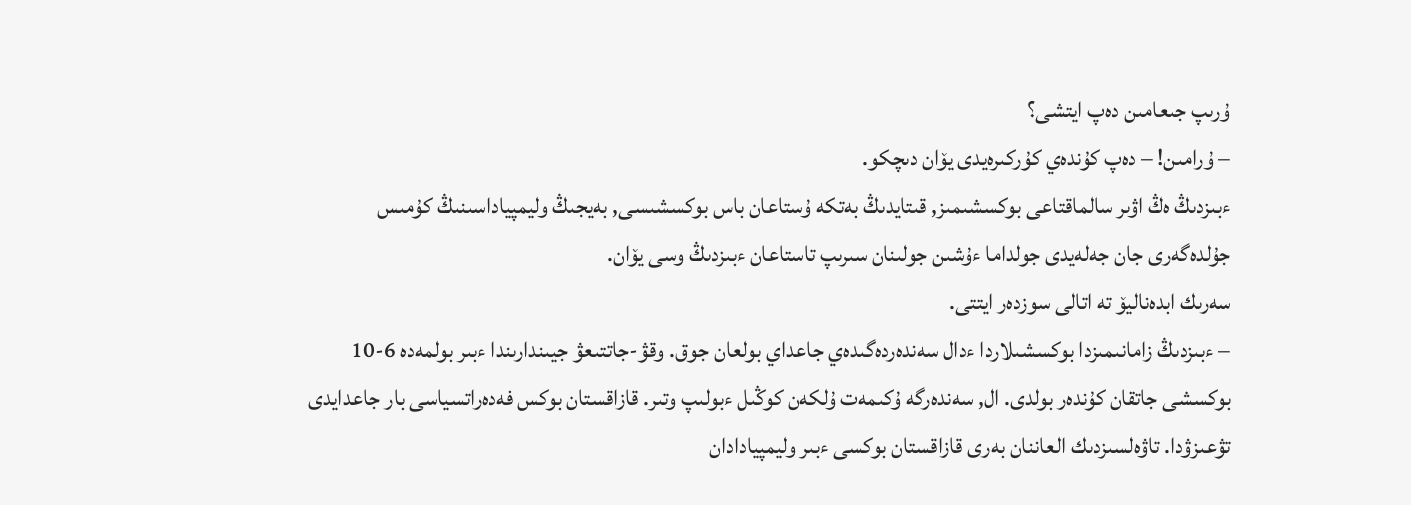ۇرىپ جىعامىن دەپ ايتشى؟
– ۇرامىن! – دەپ كۇندەي كۇركىرەيدى يۆان دىچكو.
ءبىزدىڭ ەڭ اۋىر سالماقتاعى بوكسشىمىز, قىتايدىڭ بەتكە ۇستاعان باس بوكسشىسى, بەيجىڭ وليمپياداسىنىڭ كۇمىس جۇلدەگەرى جان جەلەيدى جولداما ءۇشىن جولىنان سىرىپ تاستاعان ءبىزدىڭ وسى يۆان.
سەرىك ابدەناليۆ تە اتالى سوزدەر ايتتى.
– ءبىزدىڭ زامانىمىزدا بوكسشىلاردا ءدال سەندەردەگىدەي جاعداي بولعان جوق. وقۋ-جاتتىعۋ جيىندارىندا ءبىر بولمەدە 6-10 بوكسشى جاتقان كۇندەر بولدى. ال, سەندەرگە ۇكىمەت ۇلكەن كوڭىل ءبولىپ وتىر. قازاقستان بوكس فەدەراتسياسى بار جاعدايدى تۋعىزۋدا. تاۋەلسىزدىك العاننان بەرى قازاقستان بوكسى ءبىر وليمپيادادان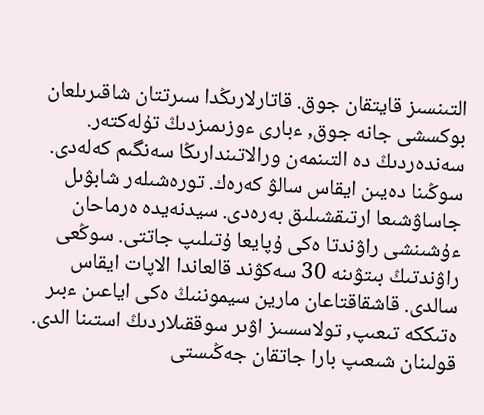التىنسىز قايتقان جوق. قاتارلارىڭدا سىرتتان شاقىرىلعان بوكسشى جانە جوق, ءبارى ءوزىمىزدىڭ تۇلەكتەر. سەندەردىڭ دە التىنمەن ورالاتىندارىڭا سەنگىم كەلەدى. سوڭىنا دەيىن ايقاس سالۋ كەرەك. تورەشىلەر شابۋىل جاساۋشىعا ارتىقشىلىق بەرەدى. سيدنەيدە ەرماحان ءۇشىنشى راۋندتا ەكى ۇپايعا ۇتىلىپ جاتتى. سوڭعى راۋندتىڭ بىتۋىنە 30 سەكۋند قالعاندا الاپات ايقاس سالدى. قاشقاقتاعان مارين سيموننىڭ ەكى اياعىن ءبىر ەتىككە تىعىپ, تولاسسىز اۋىر سوققىلاردىڭ استىنا الدى. قولىنان شىعىپ بارا جاتقان جەڭىستى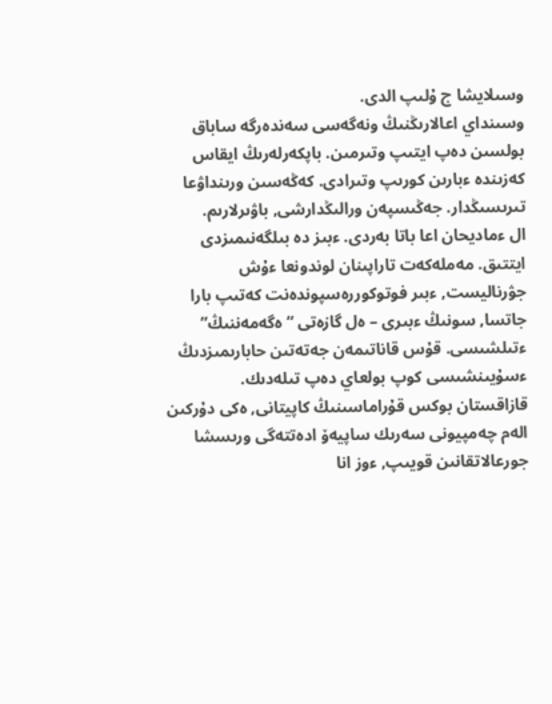وسىلايشا ج ۇلىپ الدى.
وسىنداي اعالارىڭنىڭ ونەگەسى سەندەرگە ساباق بولسىن دەپ ايتىپ وتىرمىن. باپكەرلەرىڭ ايقاس كەزىندە ءبارىن كورىپ وتىرادى. كەڭەسىن ورىنداۋعا تىرىسىڭدار. جەڭىسپەن ورالىڭدارشى, باۋىرلارىم.
ال ءماديحان اعا باتا بەردى. ءبىز دە بىلگەنىمىزدى ايتتىق. مەملەكەت تاراپىنان لوندونعا ءۇش جۋرناليست, ءبىر فوتوكوررەسپوندەنت كەتىپ بارا جاتسا, سونىڭ ءبىرى – ەل گازەتى “ەگەمەننىڭ” ءتىلشىسى. قۇس قاناتىمەن جەتەتىن حابارىمىزدىڭ ءسۇيىنشىسى كوپ بولعاي دەپ تىلەدىك.
قازاقستان بوكس قۇراماسىنىڭ كاپيتانى, ەكى دۇركىن الەم چەمپيونى سەرىك ساپيەۆ ادەتتەگى ورىسشا جورعالاتقانىن قويىپ, ءوز انا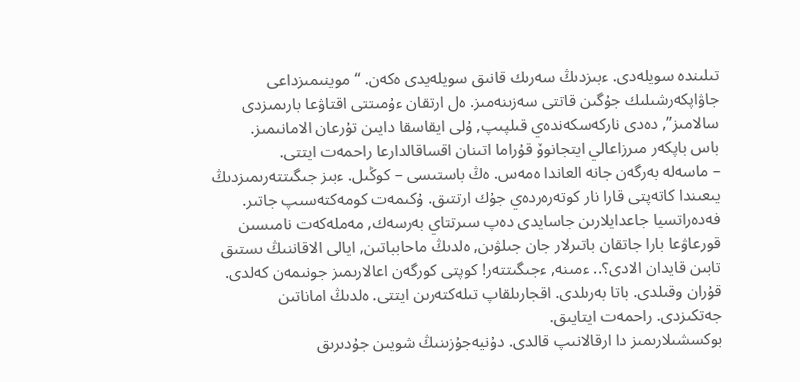تىلىندە سويلەدى. ءبىزدىڭ سەرىك قانىق سويلەيدى ەكەن. “موينىمىزداعى جاۋاپكەرشىلىك جۇگىن قاتتى سەزىنەمىز. ەل ارتقان ءۇمىتتى اقتاۋعا بارىمىزدى سالامىز”, دەدى ناركەسكەندەي قىلپىپ, ۇلى ايقاسقا دايىن تۇرعان الامانىمىز.
باس باپكەر مىرزاعالي ايتجانوۆ قۇراما اتىنان اقساقالدارعا راحمەت ايتتى.
– ماسەلە بەرگەن جانە العاندا ەمەس. ەڭ باستىسى – كوڭىل. ءبىز جىگىتتەرىمىزدىڭ يىعىندا كاتەپتى قارا نار كوتەرەردەي جۇك ارتتىق. ۇكىمەت كومەكتەسىپ جاتىر. فەدەراتسيا جاعدايلارىن جاسايدى دەپ سىرتتاي بەرسەك, مەملەكەت نامىسىن قورعاۋعا بارا جاتقان باتىرلار جان جىلۋىن, ەلدىڭ ماحابباتىن, ايالى الاقاننىڭ ىستىق تابىن قايدان الادى؟.. ءمىنە, ءجىگىتتەر! كوپتى كورگەن اعالارىمىز جونىمەن كەلدى. قۇران وقىلدى. باتا بەرىلدى. اقجارىلقاپ تىلەكتەرىن ايتتى. ەلدىڭ اماناتىن جەتكىزدى. راحمەت ايتايىق.
بوكسشىلارىمىز دا ارقالانىپ قالدى. دۇنيەجۇزىنىڭ شويىن جۇدىرىق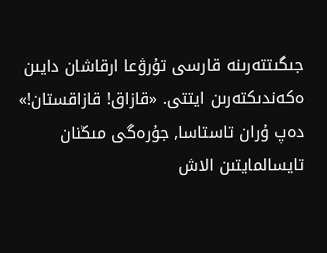جىگىتتەرىنە قارسى تۇرۋعا ارقاشان دايىن ەكەندىكتەرىن ايتتى. «قازاق! قازاقستان!» دەپ ۇران تاستاسا, جۇرەگى مىڭنان تايسالمايتىن الاش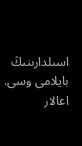اسىلدارىنىڭ بايلامى وسى. اعالار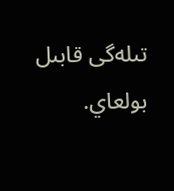تىلەگى قابىل بولعاي.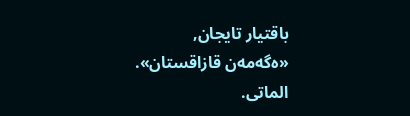باقتيار تايجان,
«ەگەمەن قازاقستان».
الماتى.